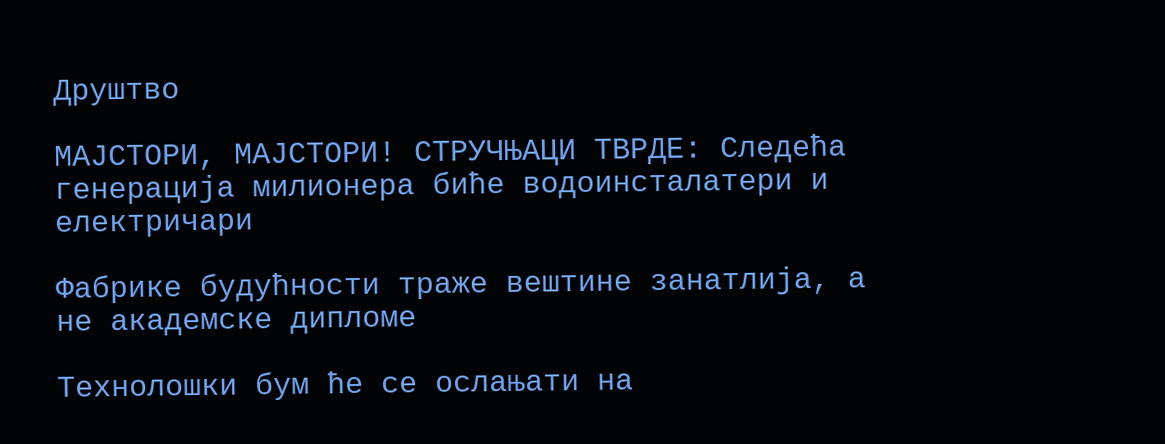Друштво

МАЈСТОРИ, МАЈСТОРИ! СТРУЧЊАЦИ ТВРДЕ: Следећа генерација милионера биће водоинсталатери и електричари

Фабрике будућности траже вештине занатлија, а не академске дипломе

Технолошки бум ће се ослањати на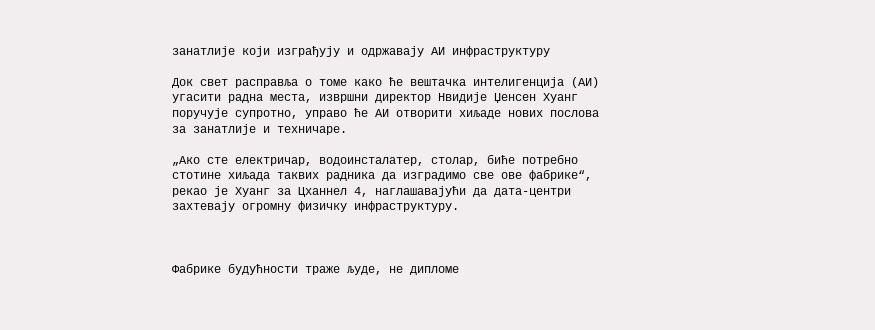занатлије који изграђују и одржавају АИ инфраструктуру

Док свет расправља о томе како ће вештачка интелигенција (АИ) угасити радна места, извршни директор Нвидије Џенсен Хуанг поручује супротно, управо ће АИ отворити хиљаде нових послова за занатлије и техничаре.

„Ако сте електричар, водоинсталатер, столар, биће потребно стотине хиљада таквих радника да изградимо све ове фабрике“, рекао је Хуанг за Цханнел 4, наглашавајући да дата-центри захтевају огромну физичку инфраструктуру.



Фабрике будућности траже људе, не дипломе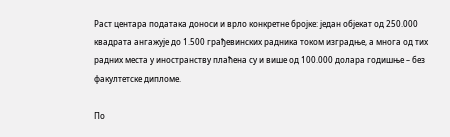Раст центара података доноси и врло конкретне бројке: један објекат од 250.000 квадрата ангажује до 1.500 грађевинских радника током изградње, а многа од тих радних места у иностранству плаћена су и више од 100.000 долара годишње – без факултетске дипломе.

По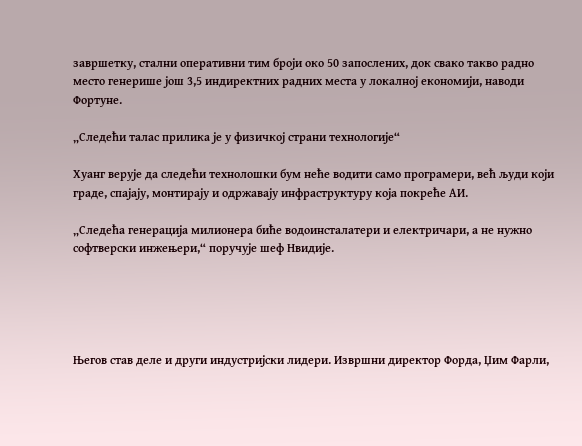завршетку, стални оперативни тим броји око 50 запослених, док свако такво радно место генерише још 3,5 индиректних радних места у локалној економији, наводи Фортуне.

„Следећи талас прилика је у физичкој страни технологије“

Хуанг верује да следећи технолошки бум неће водити само програмери, већ људи који граде, спајају, монтирају и одржавају инфраструктуру која покреће АИ.

„Следећа генерација милионера биће водоинсталатери и електричари, а не нужно софтверски инжењери,“ поручује шеф Нвидије.





Његов став деле и други индустријски лидери. Извршни директор Форда, Џим Фарли,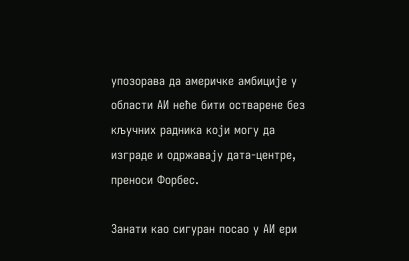упозорава да америчке амбиције у области АИ неће бити остварене без кључних радника који могу да изграде и одржавају дата-центре, преноси Форбес.

Занати као сигуран посао у АИ ери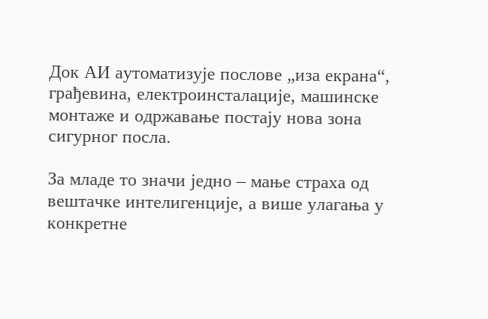Док АИ аутоматизује послове „иза екрана“, грађевина, електроинсталације, машинске монтаже и одржавање постају нова зона сигурног посла.

За младе то значи једно – мање страха од вештачке интелигенције, а више улагања у конкретне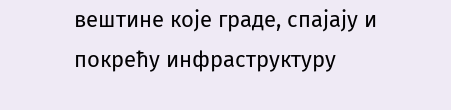вештине које граде, спајају и покрећу инфраструктуру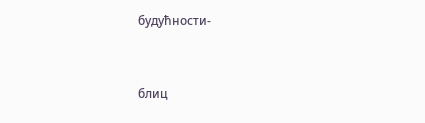будућности-



блиц